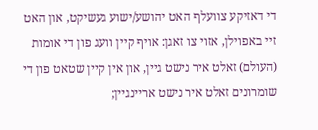די דאזיקע צוועלף האט יהושע/ישוע געשיקט, און האט זיי באפוילן, אזוי צו זאגן: אויף קיין וועג פון די אומות (העולם) זאלט איר נישט גיין, און אין קיין שטאט פון די שומרונים זאלט איר נישט אריינגיין;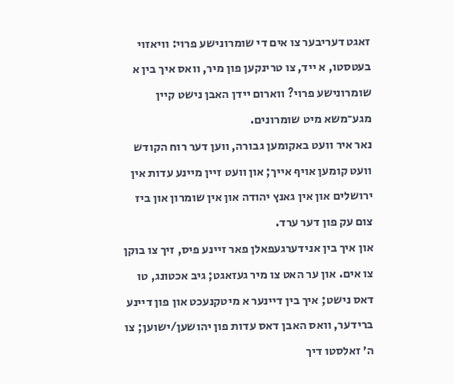זאגט דעריבער צו אים די שומרונישע פרוי: וויאזוי בעטסטו, א ייד, צו טרינקען פון מיר, וואס איך בין א שומרונישע פרוי? ווארום יידן האבן נישט קיין מגע־משא מיט שומרונים.
נאר איר וועט באקומען גבורה, ווען דער רוח הקודש וועט קומען אויף אייך; און וועט זיין מיינע עדות אין ירושלים און אין גאנץ יהודה און אין שומרון און ביז צום עק פון דער ערד.
און איך בין אנידערגעפאלן פאר זיינע פיס, זיך צו בוקן צו אים. און ער האט צו מיר געזאגט; גיב אכטונג, טו דאס נישט; איך בין דיינער א מיטקנעכט און פון דיינע ברידער, וואס האבן דאס עדות פון יהושען/ישוען; צו ה׳ זאלסטו דיך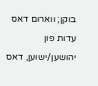בוקן; ווארום דאס עדות פון יהושען/ישוען, דאס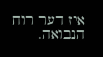איז דער רוח הנבואה.